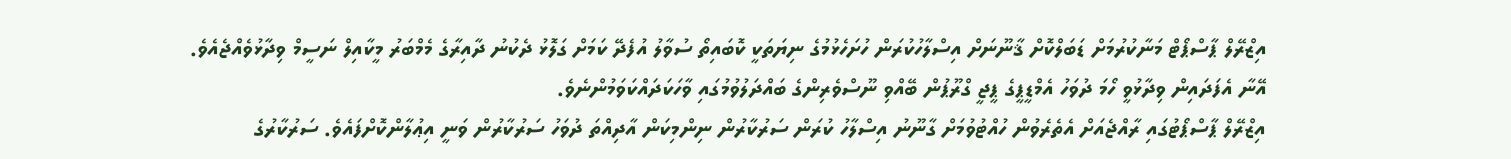އިޒްރޭލް ޕާސްޕޯޓް މަނާކުރުމަށް ޑަބަލްކޮށް ޤާނޫނަށް އިސްލާހުކުރަން ހުށަހެޅުމުގެ ނިޔަތަކީ ކޮބައިތޯ ސުވާލު އުފެދޭ ކަމަށް ގަލޮޅު ދެކުނު ދާއިރާގެ މެމްބަރު މީކާއިލް ނަސީމް ވިދާޅުވެއްޖެއެވެ.
އޭނާ އެފަދައިން ވިދާޅުވީ ހޯމަ ދުވަހު އެމްޑީޕީގެ ޕީޖީ ގްރޫޕުން ބޭއްވި ނޫސްވެރިންގެ ބައްދަލުވުމުގައި ވާހަކަދައްކަވަމުންނެވެ.
އިޒްރޭލް ޕާސްޕޯޓުގައި ރާއްޖެއަށް އެތެރެވުން ހުއްޓުވުމަށް ގާނޫނު އިސްލާހު ކުރަން ސަރުކާރުން ނިންމިކަން އާދިއްތަ ދުވަހު ސަރުކާރުން ވަނީ އިޢުލާންކޮށްފައެވެ. ސަރުކާރުގެ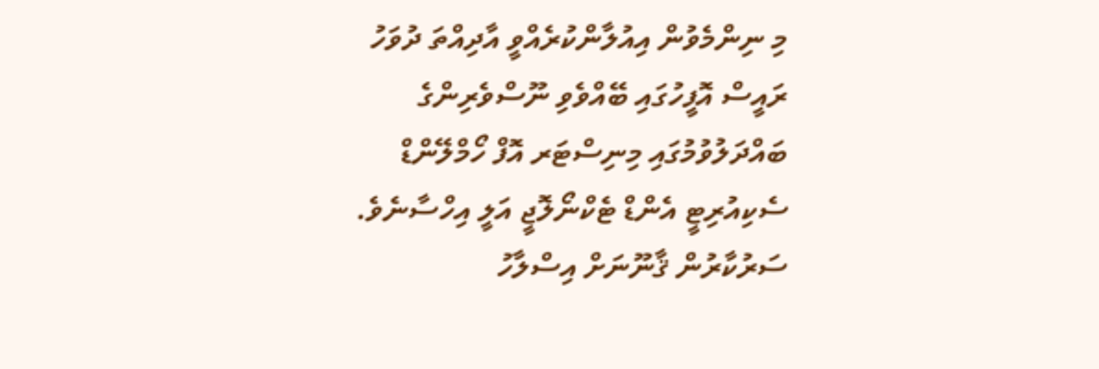މި ނިންމެވުން އިއުލާންކުރެއްވީ އާދިއްތަ ދުވަހު ރައީސް އޮފީހުގައި ބޭއްވެވި ނޫސްވެރިންގެ ބައްދަލުވުމުގައި މިނިސްޓަރ އޮފް ހޯމްލޭންޑް ސެކިއުރިޓީ އެންޑް ޓެކްނޯލޮޖީ އަލީ އިހްސާނެވެ. ސަރުކާރުން ޤާނޫނަށް އިސްލާހު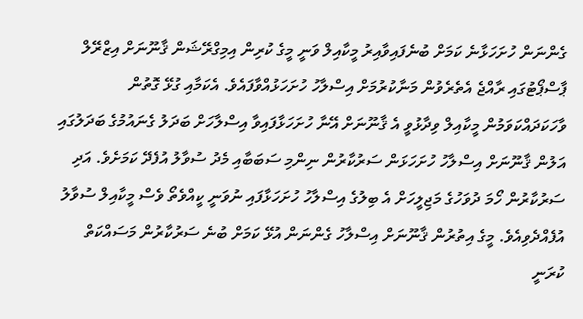ގެންނަން ހުށަހަޅާނެ ކަމަށް ބުނެފައިވާއިރު މީކާއިލް ވަނީ މީގެ ކުރިން އިމިގްރޭޝަން ޤާނޫނަށް އިޒްރޭލް ޕާސްޕޯޓުގައި ރާއްޖެ އެތެރެވުން މަނާކުރުމަށް އިސްލާހު ހުށަހަޅުއްވާފައެވެ. އެކަމާއި ގުޅޭ ގޮތުން ވާހަކަދައްކަވަމުން މީކާއިލް ވިދާޅުވީ އެ ޤާނޫނަށް އޭނާ ހުށަހަޅާފައިވާ އިސްލާހަށް ބަދަލު ގެނައުމުގެ ބަދަލުގައި އަލުން ޤާނޫނަށް އިސްލާހު ހުށަހަޅަން ސަރުކާރުން ނިންމި ސަބަބާއި މެދު ސުވާލު އުފެދޭ ކަމަށެވެ. އަދި ސަރުކާރުން ހޯމަ ދުވަހުގެ މަޖިލީހަށް އެ ބިލުގެ އިސްލާހު ހުށަހަޅާފައި ނުވަނީ ކީއްވެތޯ ވެސް މީކާއިލް ސުވާލު އުފެއްދެވިއެވެ. މީގެ އިތުރުން ޤާނޫނަށް އިސްލާހު ގެންނަން އުޅޭ ކަމަށް ބުނެ ސަރުކާރުން މަސައްކަތް ކުރަނީ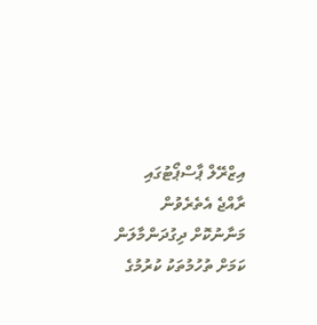އިޒްރޭލް ޕާސްޕޯޓުގައި ރާއްޖެ އެތެރެވުން މަނާނުކޮށް ދިގުދަންމާލަން ކަމަށް ތުހުމުތަކު ކުރުމުގެ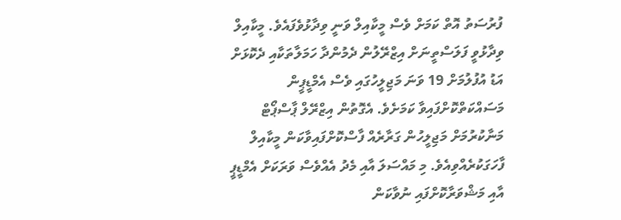ފުރުސަތު އޮތް ކަމަށް ވެސް މީކާއިލް ވަނީ ވިދާޅުވެފައެވެ. މީކާއިލް ވިދާޅުވީ ފަލަސްތީނަށް އިޒްރޭލުން ދެމުންދާ ހަމަލާތަކާއި ދެކޮޅަށް އަޑު އުފުލުމަށް 19 ވަނަ މަޖިލީހުގައި ވެސް އެމްޑީޕީން މަސައްކަތްކޮށްފައިވާ ކަމަށެވެ. އެގޮތުން އިޒްރޭލް ޕާސްޕޯޓް މަނާކުރުމަށް މަޖިލީހުން ގަރާރެއް ފާސްކޮށްފައިވާކަން މީކާއިލް ފާހަގަކުރެއްވިއެވެ. މި މައްސަލަ އާއި މެދު އެއްވެސް ވަރަކަށް އެމްޑީޕީ އާއި މަޝްވަރާކޮށްފައި ނުވާކަން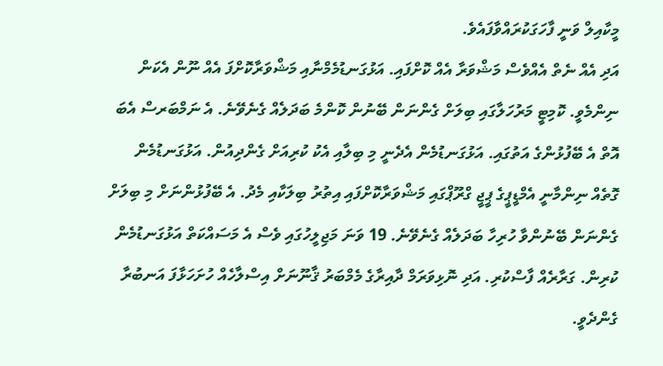މީކާއިލް ވަނީ ފާހަގަކުރައްވާފައެވެ.
އަދި އެއް ނެތް އެއްވެސް މަޝްވަރާ އެއް ކޮށްފައި. އަޅުގަނޑުމެމްނާއި މަޝްވަރާކޮށްފަ އެއް ނޫން އެކަން ނިންމެވީ. ކޮމިޓީ މަރުހަލާގައި ބިލަށް ގެންނަން ބޭނުން ކޮންމެ ބަދަލެއް ގެނެވޭނެ. އެ ނަމްބަރސް އެބަ އޮތް އެ ބޭފުޅުންގެ އަތުގައި. އަޅުގަނޑުމެން އެދެނީ މި ބިލާއި އެކު ކުރިއަށް ގެންދިއުން. އަޅުގަނޑުމެން ގޮތެއް ނިންމާނީ އެމްޑީޕީގެ ޕީޖީ ގްރޫޕްގައި މަޝްވަރާކޮށްފައި އިތުރު ބިލަކާއި މެދު. އެ ބޭފުޅުންނަށް މި ބިލަށް ގެންނަން ބޭނުންވާ ހުރިހާ ބަދަލެއް ގެނެވޭނެ. 19 ވަނަ މަޖިލީހުގައި ވެސް އެ މަސައްކަތް އަޅުގަނޑުމެން ކުރިން. ގަރާރެއް ފާސްކުރި. އަދި ނޮޅިވަރަމް ދާއިރާގެ މެމްބަރު ޤާނޫނަށް އިސްލާހެއް ހުށަހަޅާފަ އަނބުރާ ގެންދެވީ.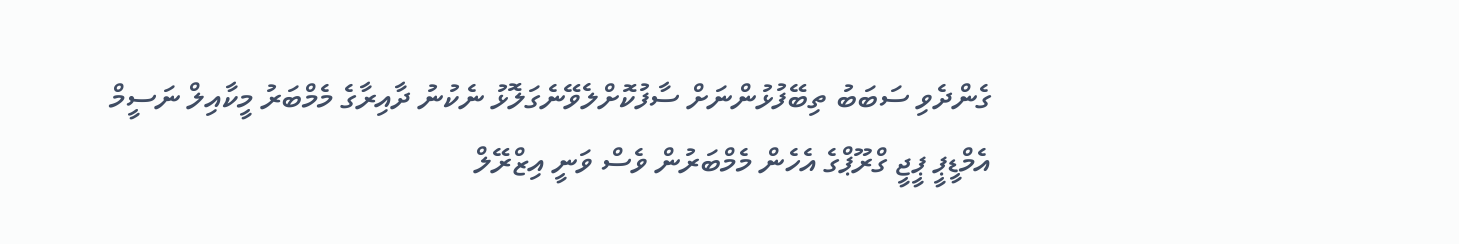ގެންދެވި ސަބަބު ތިބޭފުޅުންނަށް ސާފުކޮށްލެވޭނެގަލޮޅު ނެކުނު ދާއިރާގެ މެމްބަރު މީކާއިލް ނަސީމް
އެމްޑީޕީ ޕީޖީ ގްރޫޕްގެ އެހެން މެމްބަރުން ވެސް ވަނީ އިޒްރޭލް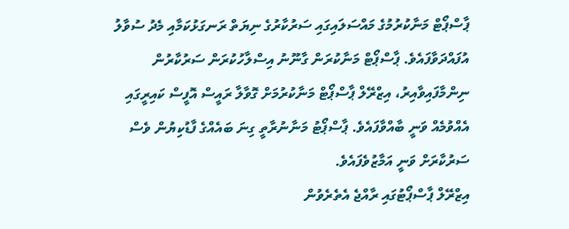ޕާސްޕޯޓް މަނާކުރުމުގެ މައްސަލައިގައި ސަރުކާރުގެ ނިޔަތް ރަނގަޅުކަމާއި މެދު ސުވާލު އުފައްދަވާފައެވެ. ޕާސްޕޯޓް މަނާކުރަން ގާނޫނު އިސްލާހުކުރަން ސަރުކާރުން ނިންމާފައިވާއިރު، އިޒްރޭލް ޕާސްޕޯޓް މަނާކުރުމަށް ގޮވާލާ ރައީސް އޮފީސް ކައިރީގައި އެއްވުމެއް ވަނީ ބާއްވާފައެވެ. ޕާސްޕޯޓު މަނާނުރާތީ ގިނަ ބައެއްގެ ފާޑުކިޔުން ވެސް ސަރުކާރަށް ވަނީ އަމާޒުވެފައެވެ.
އިޒްރޭލް ޕާސްޕޯޓުގައި ރާއްޖެ އެތެރެވުން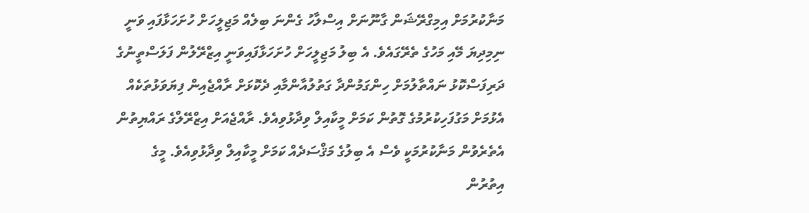މަނާކުރުމަށް އިމިގްރޭޝަން ގާނޫނަށް އިސްލާހު ގެންނަ ބިލެއް މަޖިލީހަށް ހުށަހަޅާފައި ވަނީ ނިމިދިޔަ މޭއި މަހުގެ ތެރޭގައެވެ. އެ ބިލު މަޖިލީހަށް ހުށަހަޅާފައިވަނީ އިޒްރޭލުން ފަލަސްތީނުގެ ދަރިފަސްކޮޅު ނައްތާލުމަށް ހިންގަމުންދާ ގަތުލުއާންމާއި ދެކޮޅަށް ރާއްޖެއިން ފިޔަވަޅުތަކެއް އެޅުމަށް މަގުފަހިކުރުމުގެ ގޮތުން ކަމަށް މީކާއިލް ވިދާޅުވިއެވެ. ރާއްޖެއަށް އިޒްރޭލްގެ ރައްޔިތުން އެތެރެވުން މަނާކުރުމަކީ ވެސް އެ ބިލުގެ މަޤްސަދެއް ކަމަށް މީކާއިލް ވިދާޅުވިއެވެ. މީގެ އިތުރުން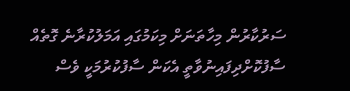ސަރުކާރުން މިހާތަނަށް މިކަމުގައި އަމަލުކުރާނެ ގޮތެއް ސާފުކޮށްދިފައިނުވާތީ އެކަން ސާފުކުރުމަކީ ވެސް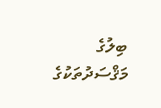ބިލުގެ މަޤްސަދުތަކުގެ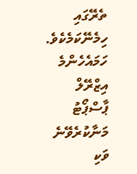ތެރޭގައި ހިމެނޭކަމެކެވެ. ހަމައެހެންމެ އިޒްރޭލް ޕާސްޕޯޓު މަނާކުރެވޭނެ ވަކި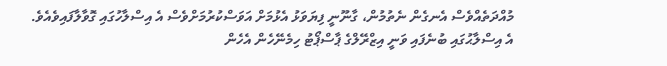މުއްދަތެއްވެސް އެނގެން ނެތުމުން، ގާނޫނީ ފިޔަވަޅު އެޅުމަށް އަވަސްކުރުމަށްވެސް އެ އިސްލާހުގައި ގޮވާލާފައިވެއެވެ.
އެ އިސްލާޙުގައި ބުނެފައި ވަނީ އިޒްރޭލްގެ ޕާސްޕޯޓު ހިމެނޭހެން އެހެން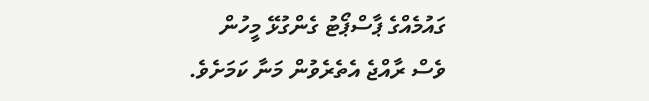ގައުމެއްގެ ޕާސްޕޯޓު ގެންގުޅޭ މީހުން ވެސް ރާއްޖެ އެތެރެވުން މަނާ ކަމަށެވެ.